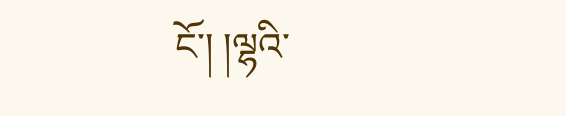ངོ་། །ལྷའི་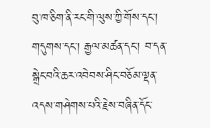བུ་ཁ་ཅིག་ནི་རང་གི་ལུས་ཀྱི་གོས་དང་། གདུགས་དང་། རྒྱལ་མཚན་དང་། བ་དན་སྒྲེང་བའི་ཆར་འབེབས་ཤིང་བཅོམ་ལྡན་འདས་གཤེགས་པའི་རྗེས་བཞིན་དོང་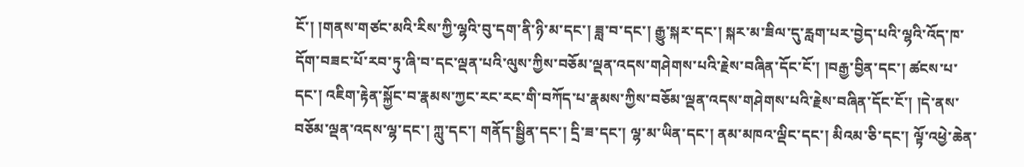ངོ་། །གནས་གཙང་མའི་རིས་ཀྱི་ལྷའི་བུ་དག་ནི་ཉི་མ་དང་། ཟླ་བ་དང་། རྒྱུ་སྐར་དང་། སྐར་མ་ཟིལ་དུ་རླག་པར་བྱེད་པའི་ལྷའི་འོད་ཁ་དོག་བཟང་པོ་རབ་ཏུ་ཞི་བ་དང་ལྡན་པའི་ལུས་ཀྱིས་བཅོམ་ལྡན་འདས་གཤེགས་པའི་རྗེས་བཞིན་དོང་ངོ་། །བརྒྱ་བྱིན་དང་། ཚངས་པ་དང་། འཇིག་རྟེན་སྐྱོང་བ་རྣམས་ཀྱང་རང་རང་གི་བཀོད་པ་རྣམས་ཀྱིས་བཅོམ་ལྡན་འདས་གཤེགས་པའི་རྗེས་བཞིན་དོང་ངོ་། །དེ་ནས་བཅོམ་ལྡན་འདས་ལྷ་དང་། ཀླུ་དང་། གནོད་སྦྱིན་དང་། དྲི་ཟ་དང་། ལྷ་མ་ཡིན་དང་། ནམ་མཁའ་ལྡིང་དང་། མིའམ་ཅི་དང་། ལྟོ་འཕྱེ་ཆེན་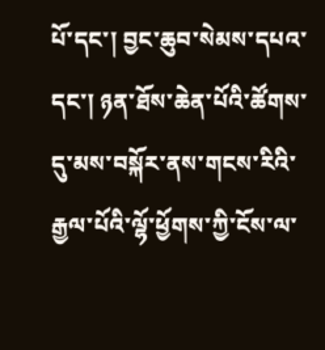པོ་དང་། བྱང་ཆུབ་སེམས་དཔའ་དང་། ཉན་ཐོས་ཆེན་པོའི་ཚོགས་དུ་མས་བསྐོར་ནས་གངས་རིའི་རྒྱལ་པོའི་ལྷོ་ཕྱོགས་ཀྱི་ངོས་ལ་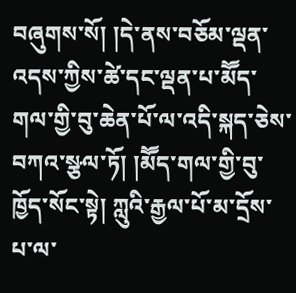བཞུགས་སོ། །དེ་ནས་བཅོམ་ལྡན་འདས་ཀྱིས་ཚེ་དང་ལྡན་པ་མཽད་གལ་གྱི་བུ་ཆེན་པོ་ལ་འདི་སྐད་ཅེས་བཀའ་སྩལ་ཏོ། །མཽད་གལ་གྱི་བུ་ཁྱོད་སོང་སྟེ། ཀླུའི་རྒྱལ་པོ་མ་དྲོས་པ་ལ་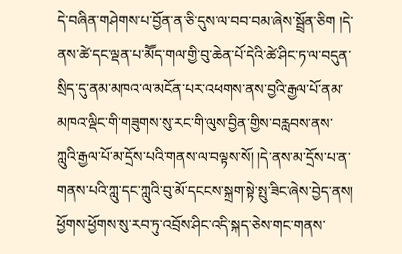དེ་བཞིན་གཤེགས་པ་བྱོན་ན་ཅི་དུས་ལ་བབ་བམ་ཞེས་སྦྲོན་ཅིག །དེ་ནས་ཚེ་དང་ལྡན་པ་མཽད་གལ་གྱི་བུ་ཆེན་པོ་དེའི་ཚེ་ཤིང་ཏ་ལ་བདུན་སྲིད་དུ་ནམ་མཁའ་ལ་མངོན་པར་འཕགས་ནས་བྱའི་རྒྱལ་པོ་ནམ་མཁའ་ལྡིང་གི་གཟུགས་སུ་རང་གི་ལུས་བྱིན་གྱིས་བརླབས་ནས་ཀླུའི་རྒྱལ་པོ་མ་དྲོས་པའི་གནས་ལ་བལྟས་སོ། །དེ་ནས་མ་དྲོས་པ་ན་གནས་པའི་ཀླུ་དང་ཀླུའི་བུ་མོ་དངངས་སྐྲག་སྟེ་སྤུ་ཟིང་ཞེས་བྱེད་ནས། ཕྱོགས་ཕྱོགས་སུ་རབ་ཏུ་འབྲོས་ཤིང་འདི་སྐད་ཅེས་གང་གནས་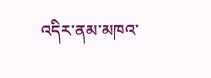འདིར་ནམ་མཁའ་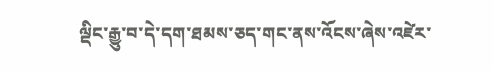ལྡིང་རྒྱུ་བ་དེ་དག་ཐམས་ཅད་གང་ནས་འོངས་ཞེས་འཛེར་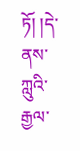ཏོ། །དེ་ནས་ཀླུའི་རྒྱལ་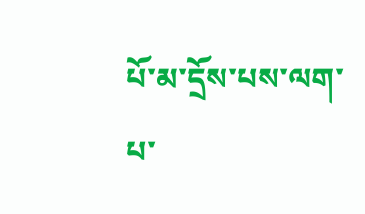པོ་མ་དྲོས་པས་ལག་པ་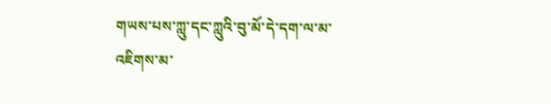གཡས་པས་ཀླུ་དང་ཀླུའི་བུ་མོ་དེ་དག་ལ་མ་འཇིགས་མ་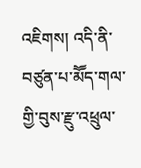འཇིགས། འདི་ནི་བཙུན་པ་མཽད་གལ་གྱི་བུས་རྫུ་འཕྲུལ་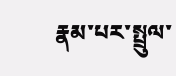རྣམ་པར་སྤྲུལ་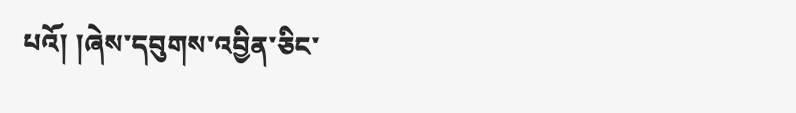པའོ། །ཞེས་དབུགས་འབྱིན་ཅིང་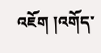འཇོག །འགོད་